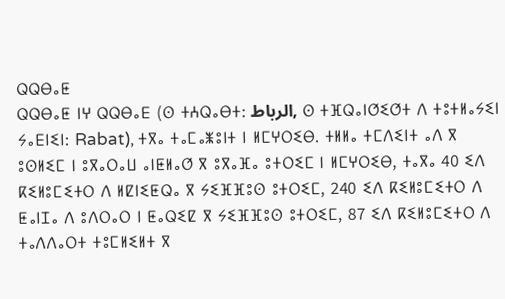ⵕⵕⴱⴰⵟ
ⵕⵕⴱⴰⵟ ⵏⵖ ⵕⵕⴱⴰⴹ (ⵙ ⵜⵄⵕⴰⴱⵜ: الرباط, ⵙ ⵜⴼⵕⴰⵏⵚⵉⵚⵜ ⴷ ⵜⵓⵜⵍⴰⵢⵉⵏ ⵢⴰⴹⵏⵉⵏ: Rabat), ⵜⴳⴰ ⵜⴰⵎⴰⵥⵓⵏⵜ ⵏ ⵍⵎⵖⵔⵉⴱ. ⵜⵍⵍⴰ ⵜⵎⴷⵉⵏⵜ ⴰⴷ ⴳ ⵓⵙⵍⵉⵎ ⵏ ⵓⴳⴰⵔⴰⵡ ⴰⵏⵟⵍⴰⵚ ⴳ ⵓⴳⴰⴼⴰ ⵓⵜⵔⵉⵎ ⵏ ⵍⵎⵖⵔⵉⴱ, ⵜⴰⴳⴰ 40 ⵉⴷ ⴽⵉⵍⵓⵎⵉⵜⵔ ⴷ ⵍⵇⵏⵉⵟⵕⴰ ⴳ ⵢⵉⴼⴼⵓⵙ ⵓⵜⵔⵉⵎ, 240 ⵉⴷ ⴽⵉⵍⵓⵎⵉⵜⵔ ⴷ ⵟⴰⵏⵊⴰ ⴷ ⵓⴷⵔⴰⵔ ⵏ ⵟⴰⵕⵉⵇ ⴳ ⵢⵉⴼⴼⵓⵙ ⵓⵜⵔⵉⵎ, 87 ⵉⴷ ⴽⵉⵍⵓⵎⵉⵜⵔ ⴷ ⵜⴰⴷⴷⴰⵔⵜ ⵜⵓⵎⵍⵉⵍⵜ ⴳ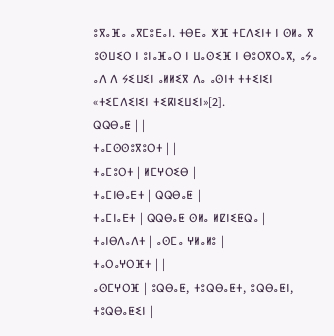ⵓⴳⴰⴼⴰ ⴰⴳⵎⵓⴹⴰⵏ. ⵜⴱⴹⴰ ⵅⴼ ⵜⵎⴷⵉⵏⵜ ⵏ ⵙⵍⴰ ⴳ ⵓⵙⵡⵉⵔ ⵏ ⵓⵏⴰⴼⴰⵔ ⵏ ⵡⴰⵙⵉⴼ ⵏ ⴱⵓⵔⴳⵔⴰⴳ, ⴰⵢⴰ ⴰⴷ ⴷ ⵢⵉⵡⵉⵏ ⴰⵍⵍⵉⴳ ⴷⴰ ⴰⵙⵏⵜ ⵜⵜⵉⵏⵉⵏ «ⵜⵉⵎⴷⵉⵏⵉⵏ ⵜⵉⴽⵏⵉⵡⵉⵏ»[2].
ⵕⵕⴱⴰⵟ | |
ⵜⴰⵎⵙⵙⵓⴳⵓⵔⵜ | |
ⵜⴰⵎⵓⵔⵜ | ⵍⵎⵖⵔⵉⴱ |
ⵜⴰⵎⵏⴱⴰⴹⵜ | ⵕⵕⴱⴰⵟ |
ⵜⴰⵎⵏⴰⴹⵜ | ⵕⵕⴱⴰⵟ ⵙⵍⴰ ⵍⵇⵏⵉⵟⵕⴰ |
ⵜⴰⵏⴱⴷⴰⴷⵜ | ⴰⵙⵎⴰ ⵖⵍⴰⵍⵓ |
ⵜⴰⵔⴰⵖⵔⴼⵜ | |
ⴰⵙⵎⵖⵔⴼ | ⵓⵕⴱⴰⵟ, ⵜⵓⵕⴱⴰⵟⵜ, ⵓⵕⴱⴰⵟⵏ, ⵜⵓⵕⴱⴰⵟⵉⵏ |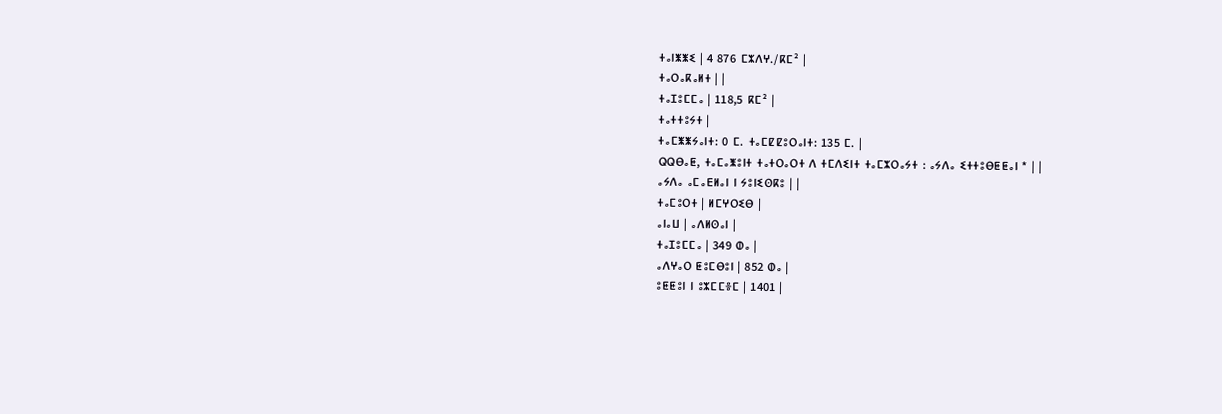ⵜⴰⵏⵥⵥⵉ | 4 876 ⵎⵣⴷⵖ./ⴽⵎ² |
ⵜⴰⵔⴰⴽⴰⵍⵜ | |
ⵜⴰⵊⵓⵎⵎⴰ | 118,5 ⴽⵎ² |
ⵜⴰⵜⵜⵓⵢⵜ |
ⵜⴰⵎⵥⵥⵢⴰⵏⵜ: 0 ⵎ. ⵜⴰⵎⵇⵇⵓⵔⴰⵏⵜ: 135 ⵎ. |
ⵕⵕⴱⴰⵟ, ⵜⴰⵎⴰⵥⵓⵏⵜ ⵜⴰⵜⵔⴰⵔⵜ ⴷ ⵜⵎⴷⵉⵏⵜ ⵜⴰⵎⵣⵔⴰⵢⵜ : ⴰⵢⴷⴰ ⵉⵜⵜⵓⴱⵟⵟⴰⵏ * | |
ⴰⵢⴷⴰ ⴰⵎⴰⴹⵍⴰⵏ ⵏ ⵢⵓⵏⵉⵙⴽⵓ | |
ⵜⴰⵎⵓⵔⵜ | ⵍⵎⵖⵔⵉⴱ |
ⴰⵏⴰⵡ | ⴰⴷⵍⵙⴰⵏ |
ⵜⴰⵊⵓⵎⵎⴰ | 349 ⵀⴰ |
ⴰⴷⵖⴰⵔ ⵟⵓⵎⴱⵓⵏ | 852 ⵀⴰ |
ⵓⵟⵟⵓⵏ ⵏ ⵓⵣⵎⵎⴻⵎ | 1401 |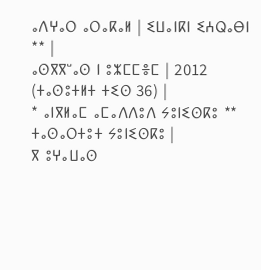ⴰⴷⵖⴰⵔ ⴰⵔⴰⴽⴰⵍ | ⵉⵡⴰⵏⴽⵏ ⵉⵄⵕⴰⴱⵏ ** |
ⴰⵙⴳⴳⵯⴰⵙ ⵏ ⵓⵣⵎⵎⴻⵎ | 2012 (ⵜⴰⵙⵓⵜⵍⵜ ⵜⵉⵙ 36) |
* ⴰⵏⴳⵍⴰⵎ ⴰⵎⴰⴷⴷⵓⴷ ⵢⵓⵏⵉⵙⴽⵓ ** ⵜⴰⵙⴰⵔⵜⵓⵜ ⵢⵓⵏⵉⵙⴽⵓ |
ⴳ ⵓⵖⴰⵡⴰⵙ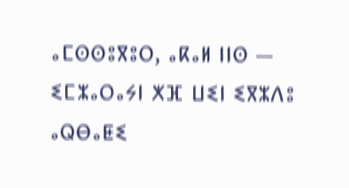ⴰⵎⵙⵙⵓⴳⵓⵔ, ⴰⴽⴰⵍ ⵏⵏⵙ — ⵉⵎⵣⴰⵔⴰⵢⵏ ⵅⴼ ⵡⵉⵏ ⵉⴳⵣⴷⵓ ⴰⵕⴱⴰⵟⵉ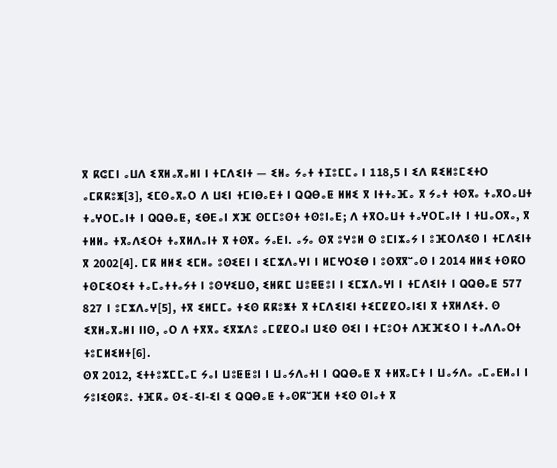ⴳ ⴽⵛⵎⵏ ⴰⵡⴷ ⵉⴳⵍⴰⴳⴰⵍⵏ ⵏ ⵜⵎⴷⵉⵏⵜ — ⵉⵍⴰ ⵢⴰⵜ ⵜⵊⵓⵎⵎⴰ ⵏ 118,5 ⵏ ⵉⴷ ⴽⵉⵍⵓⵎⵉⵜⵔ ⴰⵎⴽⴽⵓⵥ[3], ⵉⵎⵙⴰⴳⴰⵔ ⴷ ⵡⵉⵏ ⵜⵎⵏⴱⴰⴹⵜ ⵏ ⵕⵕⴱⴰⵟ ⵍⵍⵉ ⴳ ⵏⵜⵜⴰⴼⴰ ⴳ ⵢⴰⵜ ⵜⵙⴳⴰ ⵜⴰⴳⵔⴰⵡⵜ ⵜⴰⵖⵔⵎⴰⵏⵜ ⵏ ⵕⵕⴱⴰⵟ, ⵉⴱⴹⴰⵏ ⵅⴼ ⵙⵎⵎⵓⵙⵜ ⵜⵙⵓⵏⴰⴹ; ⴷ ⵜⴳⵔⴰⵡⵜ ⵜⴰⵖⵔⵎⴰⵏⵜ ⵏ ⵜⵡⴰⵔⴳⴰ, ⴳ ⵜⵍⵍⴰ ⵜⴳⴰⴷⵉⵔⵜ ⵜⴰⴳⵍⴷⴰⵏⵜ ⴳ ⵜⵙⴳⴰ ⵢⴰⴹⵏ. ⴰⵢⴰ ⵙⴳ ⵓⵖⵓⵍ ⵙ ⵓⵎⵏⵣⴰⵢ ⵏ ⵓⴼⵔⴷⵉⵙ ⵏ ⵜⵎⴷⵉⵏⵜ ⴳ 2002[4]. ⵎⴽ ⵍⵍⵉ ⵉⵎⵍⴰ ⵓⵙⵉⴹⵏ ⵏ ⵉⵎⵣⴷⴰⵖⵏ ⵏ ⵍⵎⵖⵔⵉⴱ ⵏ ⵓⵙⴳⴳⵯⴰⵙ ⵏ 2014 ⵍⵍⵉ ⵜⵙⴽⵔ ⵜⵙⵎⵉⵔⵉⵜ ⵜⴰⵎⴰⵜⵜⴰⵢⵜ ⵏ ⵓⵙⵖⵉⵡⵙ, ⵉⵍⴽⵎ ⵡⵓⵟⵟⵓⵏ ⵏ ⵉⵎⵣⴷⴰⵖⵏ ⵏ ⵜⵎⴷⵉⵏⵜ ⵏ ⵕⵕⴱⴰⵟ 577 827 ⵏ ⵓⵎⵣⴷⴰⵖ[5], ⵜⴳ ⵉⵍⵎⵎⴰ ⵜⵉⵙ ⴽⴽⵓⵥⵜ ⴳ ⵜⵎⴷⵉⵏⵉⵏ ⵜⵉⵎⵇⵇⵔⴰⵏⵉⵏ ⴳ ⵜⴳⵍⴷⵉⵜ. ⵙ ⵉⴳⵍⴰⴳⴰⵍⵏ ⵏⵏⵙ, ⴰⵔ ⴷ ⵜⴳⴳⴰ ⵉⴳⵣⴷⵓ ⴰⵎⵇⵇⵔⴰⵏ ⵡⵉⵙ ⵙⵉⵏ ⵏ ⵜⵎⵓⵔⵜ ⴷⴼⴼⵉⵔ ⵏ ⵜⴰⴷⴷⴰⵔⵜ ⵜⵓⵎⵍⵉⵍⵜ[6].
ⵙⴳ 2012, ⵉⵜⵜⵓⵣⵎⵎⴰⵎ ⵢⴰⵏ ⵡⵓⵟⵟⵓⵏ ⵏ ⵡⴰⵢⴷⴰⵜⵏ ⵏ ⵕⵕⴱⴰⵟ ⴳ ⵜⵍⴳⴰⵎⵜ ⵏ ⵡⴰⵢⴷⴰ ⴰⵎⴰⴹⵍⴰⵏ ⵏ ⵢⵓⵏⵉⵙⴽⵓ. ⵜⴼⴽⴰ ⵙⵉ-ⵉⵏ-ⵉⵏ ⵉ ⵕⵕⴱⴰⵟ ⵜⴰⵙⴽⵯⴼⵍ ⵜⵉⵙ ⵙⵏⴰⵜ ⴳ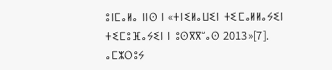ⵓⵏⵎⴰⵍⴰ ⵏⵏⵙ ⵏ «ⵜⵏⵉⵍⴰⵡⵉⵏ ⵜⵉⵎⴰⵍⵍⴰⵢⵉⵏ ⵜⵉⵎⵓⴼⴰⵢⵉⵏ ⵏ ⵓⵙⴳⴳⵯⴰⵙ 2013»[7].
ⴰⵎⵣⵔⵓⵢ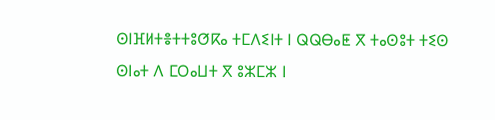ⵙⵏⴼⵍⵜⴻⵜⵜⵓⵚⴽⴰ ⵜⵎⴷⵉⵏⵜ ⵏ ⵕⵕⴱⴰⵟ ⴳ ⵜⴰⵙⵓⵜ ⵜⵉⵙ ⵙⵏⴰⵜ ⴷ ⵎⵔⴰⵡⵜ ⴳ ⵓⵣⵎⵣ ⵏ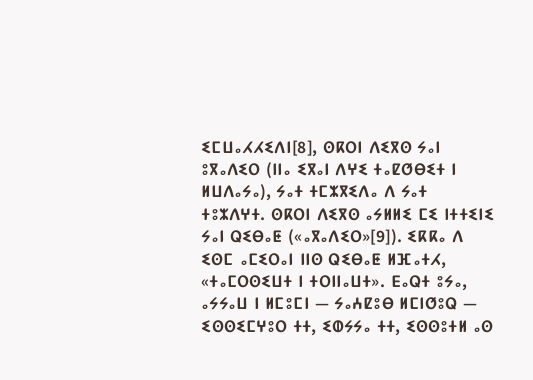ⵉⵎⵡⴰⵃⵃⵉⴷⵏ[8], ⵙⴽⵔⵏ ⴷⵉⴳⵙ ⵢⴰⵏ ⵓⴳⴰⴷⵉⵔ (ⵏⵏⴰ ⵉⴳⴰⵏ ⴷⵖⵉ ⵜⴰⵇⵚⴱⵉⵜ ⵏ ⵍⵡⴷⴰⵢⴰ), ⵢⴰⵜ ⵜⵎⵣⴳⵉⴷⴰ ⴷ ⵢⴰⵜ ⵜⵓⵣⴷⵖⵜ. ⵙⴽⵔⵏ ⴷⵉⴳⵙ ⴰⵢⵍⵍⵉ ⵎⵉ ⵏⵜⵜⵉⵏⵉ ⵢⴰⵏ ⵕⵉⴱⴰⵟ («ⴰⴳⴰⴷⵉⵔ»[9]). ⵉⴽⴽⴰ ⴷ ⵉⵙⵎ ⴰⵎⵉⵔⴰⵏ ⵏⵏⵙ ⵕⵉⴱⴰⵟ ⵍⴼⴰⵜⵃ, «ⵜⴰⵎⵔⵙⵉⵡⵜ ⵏ ⵜⵔⵏⵏⴰⵡⵜ». ⴹⴰⵕⵜ ⵓⵢⴰ, ⴰⵢⵢⴰⵡ ⵏ ⵍⵎⵓⵎⵏ — ⵢⴰⵄⵇⵓⴱ ⵍⵎⵏⵚⵓⵕ — ⵉⵙⵙⵉⵎⵖⵓⵔ ⵜⵜ, ⵉⵀⵢⵢⴰ ⵜⵜ, ⵉⵙⵙⵓⵜⵍ ⴰⵙ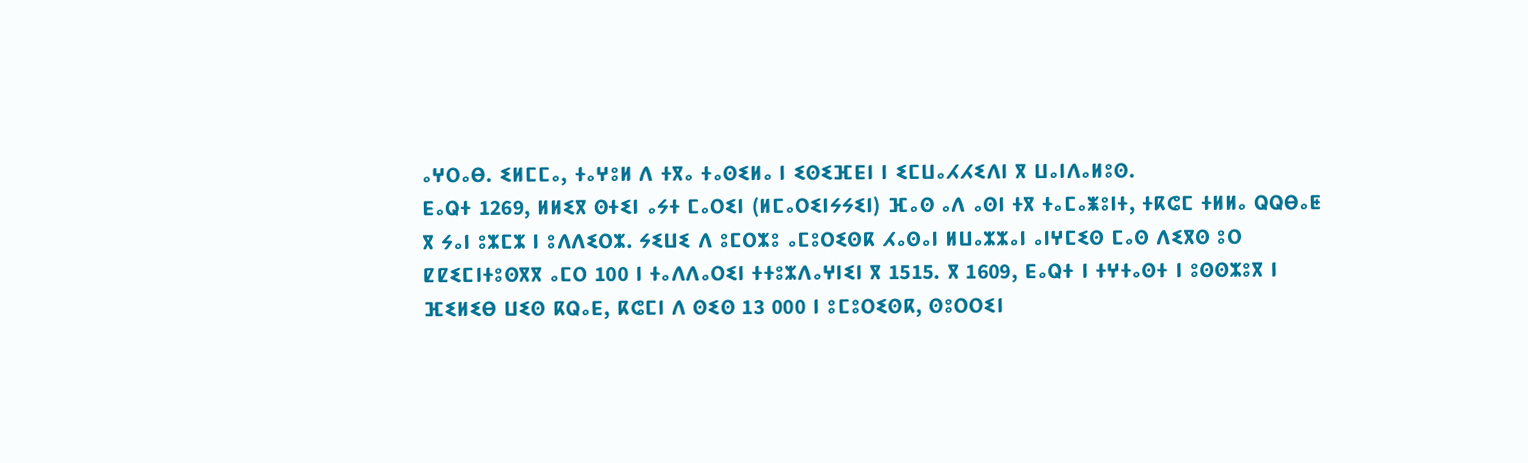ⴰⵖⵔⴰⴱ. ⵉⵍⵎⵎⴰ, ⵜⴰⵖⵓⵍ ⴷ ⵜⴳⴰ ⵜⴰⵙⵉⵍⴰ ⵏ ⵉⵙⵉⴼⴹⵏ ⵏ ⵉⵎⵡⴰⵃⵃⵉⴷⵏ ⴳ ⵡⴰⵏⴷⴰⵍⵓⵙ.
ⴹⴰⵕⵜ 1269, ⵍⵍⵉⴳ ⵙⵜⵉⵏ ⴰⵢⵜ ⵎⴰⵔⵉⵏ (ⵍⵎⴰⵔⵉⵏⵢⵢⵉⵏ) ⴼⴰⵙ ⴰⴷ ⴰⵙⵏ ⵜⴳ ⵜⴰⵎⴰⵥⵓⵏⵜ, ⵜⴽⵛⵎ ⵜⵍⵍⴰ ⵕⵕⴱⴰⵟ ⴳ ⵢⴰⵏ ⵓⵣⵎⵣ ⵏ ⵓⴷⴷⵉⵔⵣ. ⵢⵉⵡⵉ ⴷ ⵓⵎⵔⵣⵓ ⴰⵎⵓⵔⵉⵙⴽ ⵃⴰⵙⴰⵏ ⵍⵡⴰⵣⵣⴰⵏ ⴰⵏⵖⵎⵉⵙ ⵎⴰⵙ ⴷⵉⴳⵙ ⵓⵔ ⵇⵇⵉⵎⵏⵜⵓⵙⴳⴳ ⴰⵎⵔ 100 ⵏ ⵜⴰⴷⴷⴰⵔⵉⵏ ⵜⵜⵓⵣⴷⴰⵖⵏⵉⵏ ⴳ 1515. ⴳ 1609, ⴹⴰⵕⵜ ⵏ ⵜⵖⵜⴰⵙⵜ ⵏ ⵓⵙⵙⵣⵓⴳ ⵏ ⴼⵉⵍⵉⴱ ⵡⵉⵙ ⴽⵕⴰⴹ, ⴽⵛⵎⵏ ⴷ ⵙⵉⵙ 13 000 ⵏ ⵓⵎⵓⵔⵉⵙⴽ, ⵙⵓⵔⵔⵉⵏ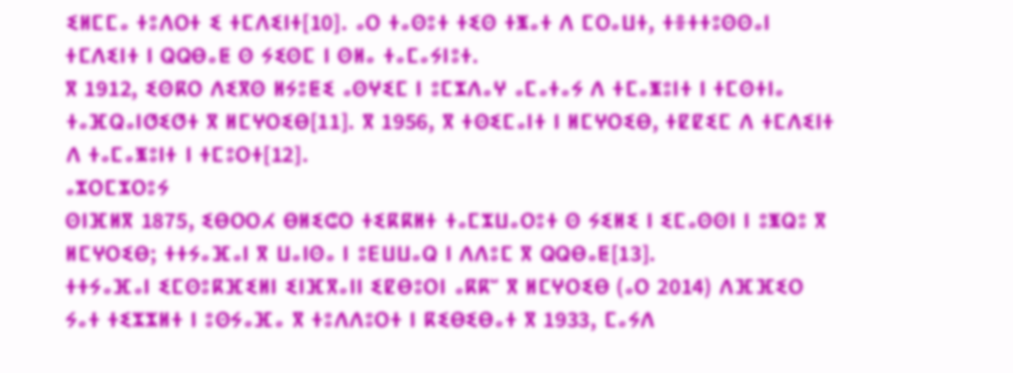ⵉⵍⵎⵎⴰ ⵜⵓⴷⵔⵜ ⵉ ⵜⵎⴷⵉⵏⵜ[10]. ⴰⵔ ⵜⴰⵙⵓⵜ ⵜⵉⵙ ⵜⵥⴰⵜ ⴷ ⵎⵔⴰⵡⵜ, ⵜⴻⵜⵜⵓⵙⵙⴰⵏ ⵜⵎⴷⵉⵏⵜ ⵏ ⵕⵕⴱⴰⵟ ⵙ ⵢⵉⵙⵎ ⵏ ⵙⵍⴰ ⵜⴰⵎⴰⵢⵏⵓⵜ.
ⴳ 1912, ⵉⵙⴽⵔ ⴷⵉⴳⵙ ⵍⵢⵓⵟⵉ ⴰⵙⵖⵉⵎ ⵏ ⵓⵎⵣⴷⴰⵖ ⴰⵎⴰⵜⴰⵢ ⴷ ⵜⵎⴰⵥⵓⵏⵜ ⵏ ⵜⵎⵙⵜⵏⴰ ⵜⴰⴼⵕⴰⵏⵚⵉⵚⵜ ⴳ ⵍⵎⵖⵔⵉⴱ[11]. ⴳ 1956, ⴳ ⵜⵙⵉⵎⴰⵏⵜ ⵏ ⵍⵎⵖⵔⵉⴱ, ⵜⵇⵇⵉⵎ ⴷ ⵜⵎⴷⵉⵏⵜ ⴷ ⵜⴰⵎⴰⵥⵓⵏⵜ ⵏ ⵜⵎⵓⵔⵜ[12].
ⴰⵣⵔⵎⵣⵔⵓⵢ
ⵙⵏⴼⵍⴳ 1875, ⵉⴱⵔⵔⵃ ⴱⵍⵉⵛⵔ ⵜⵉⴽⴽⵍⵜ ⵜⴰⵎⵣⵡⴰⵔⵓⵜ ⵙ ⵢⵉⵍⵉ ⵏ ⵉⵎⴰⵙⵙⵏ ⵏ ⵓⵥⵕⵓ ⴳ ⵍⵎⵖⵔⵉⴱ; ⵜⵜⵢⴰⴼⴰⵏ ⴳ ⵡⴰⵏⵙⴰ ⵏ ⵓⴹⵡⵡⴰⵕ ⵏ ⴷⴷⵓⵎ ⴳ ⵕⵕⴱⴰⵟ[13].
ⵜⵜⵢⴰⴼⴰⵏ ⵉⵎⵙⵓⴽⴼⵉⵍⵏ ⵉⵏⴼⴳⴰⵏⵏ ⵉⵇⴱⵓⵔⵏ ⴰⴽⴽⵯ ⴳ ⵍⵎⵖⵔⵉⴱ (ⴰⵔ 2014) ⴷⴼⴼⵉⵔ ⵢⴰⵜ ⵜⵉⵣⵣⵍⵜ ⵏ ⵓⵙⵢⴰⴼⴰ ⴳ ⵜⵓⴷⴷⵓⵔⵜ ⵏ ⴽⵉⴱⵉⴱⴰⵜ ⴳ 1933, ⵎⴰⵢⴷ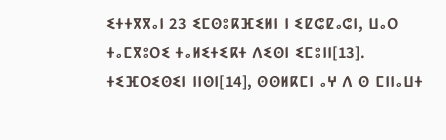ⵉⵜⵜⴳⴳⴰⵏ 23 ⵉⵎⵙⵓⴽⴼⵉⵍⵏ ⵏ ⵉⵇⵛⵇⴰⵛⵏ, ⵡⴰⵔ ⵜⴰⵎⴳⵓⵔⵉ ⵜⴰⵍⵉⵜⵉⴽⵜ ⴷⵉⵙⵏ ⵉⵎⵓⵏⵏ[13]. ⵜⵉⴼⵔⵉⵙⵉⵏ ⵏⵏⵙⵏ[14], ⵙⵙⵍⴽⵎⵏ ⴰⵖ ⴷ ⵙ ⵎⵏⵏⴰⵡⵜ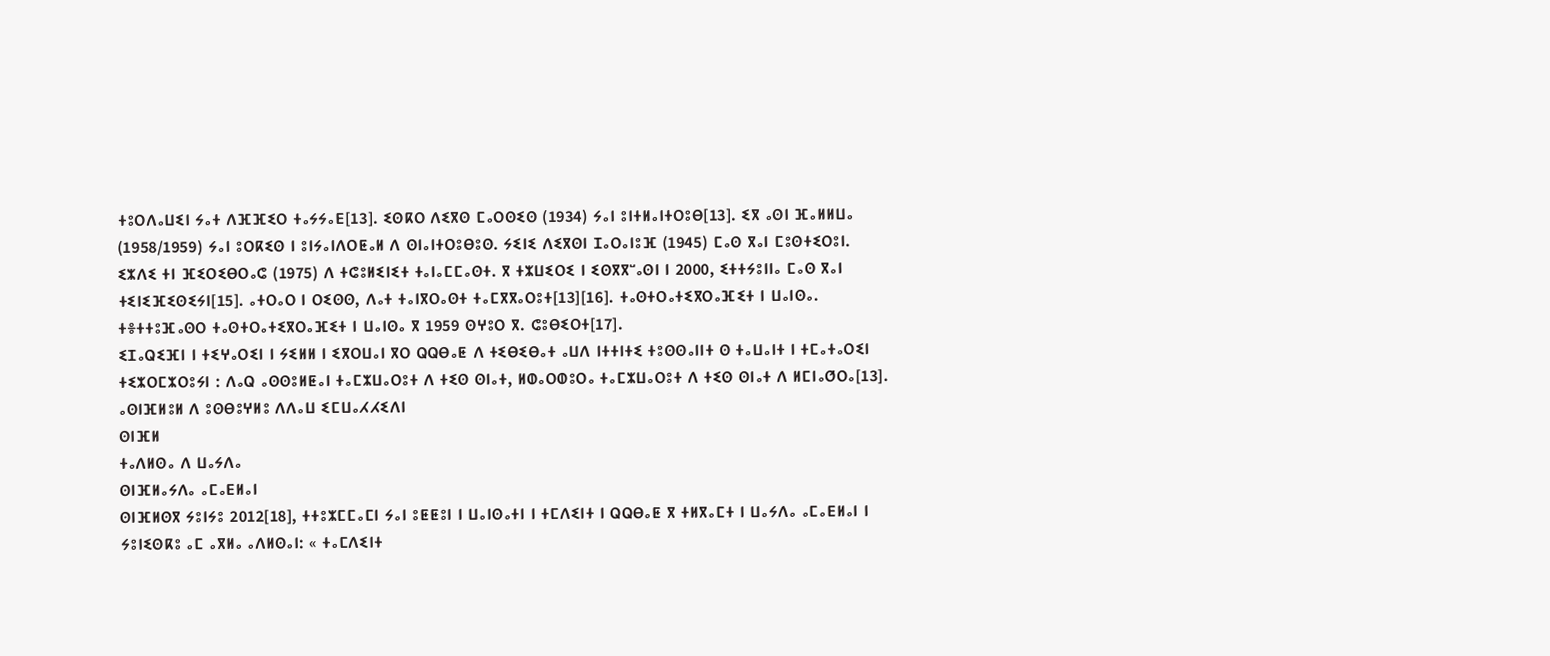ⵜⵓⵔⴷⴰⵡⵉⵏ ⵢⴰⵜ ⴷⴼⴼⵉⵔ ⵜⴰⵢⵢⴰⴹ[13]. ⵉⵙⴽⵔ ⴷⵉⴳⵙ ⵎⴰⵔⵙⵉⵙ (1934) ⵢⴰⵏ ⵓⵏⵜⵍⴰⵏⵜⵔⵓⴱ[13]. ⵉⴳ ⴰⵙⵏ ⴼⴰⵍⵍⵡⴰ (1958/1959) ⵢⴰⵏ ⵓⵔⴽⵉⵙ ⵏ ⵓⵏⵢⴰⵏⴷⵔⵟⴰⵍ ⴷ ⵙⵏⴰⵏⵜⵔⵓⴱⵓⵙ. ⵢⵉⵏⵉ ⴷⵉⴳⵙⵏ ⵊⴰⵔⴰⵏⵓⴼ (1945) ⵎⴰⵙ ⴳⴰⵏ ⵎⵓⵙⵜⵉⵔⵓⵏ. ⵉⵣⴷⵉ ⵜⵏ ⴼⵉⵔⵉⴱⵔⴰⵛ (1975) ⴷ ⵜⵛⵓⵍⵉⵏⵉⵜ ⵜⴰⵏⴰⵎⵎⴰⵙⵜ. ⴳ ⵜⵣⵡⵉⵔⵉ ⵏ ⵉⵙⴳⴳⵯⴰⵙⵏ ⵏ 2000, ⵉⵜⵜⵢⵓⵏⵏⴰ ⵎⴰⵙ ⴳⴰⵏ ⵜⵉⵏⵉⴼⵉⵙⵉⵢⵏ[15]. ⴰⵜⵔⴰⵔ ⵏ ⵔⵉⵙⵙ, ⴷⴰⵜ ⵜⴰⵏⴳⵔⴰⵙⵜ ⵜⴰⵎⴳⴳⴰⵔⵓⵜ[13][16]. ⵜⴰⵙⵜⵔⴰⵜⵉⴳⵔⴰⴼⵉⵜ ⵏ ⵡⴰⵏⵙⴰ. ⵜⴻⵜⵜⵓⴼⴰⵙⵔ ⵜⴰⵙⵜⵔⴰⵜⵉⴳⵔⴰⴼⵉⵜ ⵏ ⵡⴰⵏⵙⴰ ⴳ 1959 ⵙⵖⵓⵔ ⴳ. ⵛⵓⴱⵉⵔⵜ[17].
ⵉⵊⴰⵕⵉⴼⵏ ⵏ ⵜⵉⵖⴰⵔⵉⵏ ⵏ ⵢⵉⵍⵍ ⵏ ⵉⴳⵔⵡⴰⵏ ⴳⵔ ⵕⵕⴱⴰⵟ ⴷ ⵜⵉⴱⵉⴱⴰⵜ ⴰⵡⴷ ⵏⵜⵜⵏⵜⵉ ⵜⵓⵙⵙⴰⵏⵏⵜ ⵙ ⵜⴰⵡⴰⵏⵜ ⵏ ⵜⵎⴰⵜⴰⵔⵉⵏ ⵜⵉⵣⵔⵎⵣⵔⵓⵢⵏ : ⴷⴰⵕ ⴰⵙⵙⵓⵍⵟⴰⵏ ⵜⴰⵎⵣⵡⴰⵔⵓⵜ ⴷ ⵜⵉⵙ ⵙⵏⴰⵜ, ⵍⵀⴰⵔⵀⵓⵔⴰ ⵜⴰⵎⵣⵡⴰⵔⵓⵜ ⴷ ⵜⵉⵙ ⵙⵏⴰⵜ ⴷ ⵍⵎⵏⴰⵚⵔⴰ[13].
ⴰⵙⵏⴼⵍⵓⵍ ⴷ ⵓⵙⴱⵓⵖⵍⵓ ⴷⴷⴰⵡ ⵉⵎⵡⴰⵃⵃⵉⴷⵏ
ⵙⵏⴼⵍ
ⵜⴰⴷⵍⵙⴰ ⴷ ⵡⴰⵢⴷⴰ
ⵙⵏⴼⵍⴰⵢⴷⴰ ⴰⵎⴰⴹⵍⴰⵏ
ⵙⵏⴼⵍⵙⴳ ⵢⵓⵏⵢⵓ 2012[18], ⵜⵜⵓⵣⵎⵎⴰⵎⵏ ⵢⴰⵏ ⵓⵟⵟⵓⵏ ⵏ ⵡⴰⵏⵙⴰⵜⵏ ⵏ ⵜⵎⴷⵉⵏⵜ ⵏ ⵕⵕⴱⴰⵟ ⴳ ⵜⵍⴳⴰⵎⵜ ⵏ ⵡⴰⵢⴷⴰ ⴰⵎⴰⴹⵍⴰⵏ ⵏ ⵢⵓⵏⵉⵙⴽⵓ ⴰⵎ ⴰⴳⵍⴰ ⴰⴷⵍⵙⴰⵏ: « ⵜⴰⵎⴷⵉⵏⵜ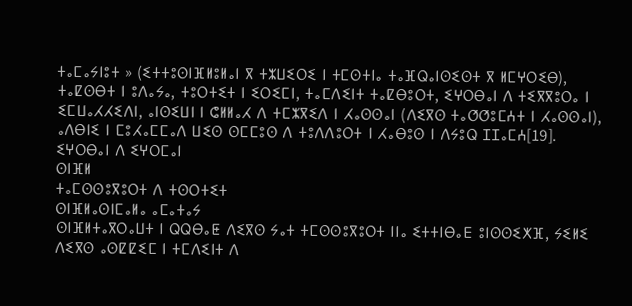ⵜⴰⵎⴰⵢⵏⵓⵜ » (ⵉⵜⵜⵓⵙⵏⴼⵍⵓⵍⴰⵏ ⴳ ⵜⵣⵡⵉⵔⵉ ⵏ ⵜⵎⵙⵜⵏⴰ ⵜⴰⴼⵕⴰⵏⵙⵉⵙⵜ ⴳ ⵍⵎⵖⵔⵉⴱ), ⵜⴰⵇⵙⴱⵜ ⵏ ⵓⴷⴰⵢⴰ, ⵜⵓⵔⵜⵉⵜ ⵏ ⵉⵔⵉⵎⵏ, ⵜⴰⵎⴷⵉⵏⵜ ⵜⴰⵇⴱⵓⵔⵜ, ⵉⵖⵔⴱⴰⵏ ⴷ ⵜⵉⴳⴳⵓⵔⴰ ⵏ ⵉⵎⵡⴰⵃⵃⵉⴷⵏ, ⴰⵏⵙⵉⵡⵏ ⵏ ⵛⵍⵍⴰⵃ ⴷ ⵜⵎⵣⴳⵉⴷ ⵏ ⵃⴰⵙⵙⴰⵏ (ⴷⵉⴳⵙ ⵜⴰⵚⵚⵓⵎⵄⵜ ⵏ ⵃⴰⵙⵙⴰⵏ), ⴰⴷⴱⵏⵉ ⵏ ⵎⵓⵃⴰⵎⵎⴰⴷ ⵡⵉⵙ ⵙⵎⵎⵓⵙ ⴷ ⵜⵓⴷⴷⵓⵔⵜ ⵏ ⵃⴰⴱⵓⵙ ⵏ ⴷⵢⵓⵕ ⵊⵊⴰⵎⵄ[19].
ⵉⵖⵔⴱⴰⵏ ⴷ ⵉⵖⵔⵎⴰⵏ
ⵙⵏⴼⵍ
ⵜⴰⵎⵙⵙⵓⴳⵓⵔⵜ ⴷ ⵜⵙⵔⵜⵉⵜ
ⵙⵏⴼⵍⴰⵙⵏⵎⴰⵍⴰ ⴰⵎⴰⵜⴰⵢ
ⵙⵏⴼⵍⵜⴰⴳⵔⴰⵡⵜ ⵏ ⵕⵕⴱⴰⵟ ⴷⵉⴳⵙ ⵢⴰⵜ ⵜⵎⵙⵙⵓⴳⵓⵔⵜ ⵏⵏⴰ ⵉⵜⵜⵏⴱⴰⴹ ⵓⵏⵙⵙⵉⵅⴼ, ⵢⵉⵍⵉ ⴷⵉⴳⵙ ⴰⵙⵇⵇⵉⵎ ⵏ ⵜⵎⴷⵉⵏⵜ ⴷ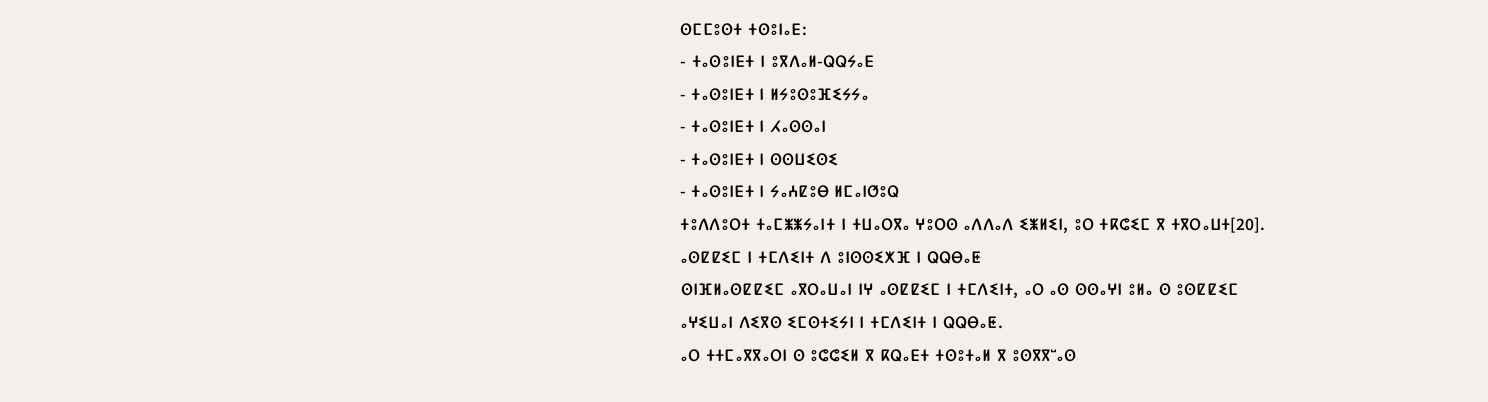ⵙⵎⵎⵓⵙⵜ ⵜⵙⵓⵏⴰⴹ:
- ⵜⴰⵙⵓⵏⴹⵜ ⵏ ⵓⴳⴷⴰⵍ-ⵕⵕⵢⴰⴹ
- ⵜⴰⵙⵓⵏⴹⵜ ⵏ ⵍⵢⵓⵙⵓⴼⵉⵢⵢⴰ
- ⵜⴰⵙⵓⵏⴹⵜ ⵏ ⵃⴰⵙⵙⴰⵏ
- ⵜⴰⵙⵓⵏⴹⵜ ⵏ ⵙⵙⵡⵉⵙⵉ
- ⵜⴰⵙⵓⵏⴹⵜ ⵏ ⵢⴰⵄⵇⵓⴱ ⵍⵎⴰⵏⵚⵓⵕ
ⵜⵓⴷⴷⵓⵔⵜ ⵜⴰⵎⵥⵥⵢⴰⵏⵜ ⵏ ⵜⵡⴰⵔⴳⴰ ⵖⵓⵔⵙ ⴰⴷⴷⴰⴷ ⵉⵥⵍⵉⵏ, ⵓⵔ ⵜⴽⵛⵉⵎ ⴳ ⵜⴳⵔⴰⵡⵜ[20].
ⴰⵙⵇⵇⵉⵎ ⵏ ⵜⵎⴷⵉⵏⵜ ⴷ ⵓⵏⵙⵙⵉⵅⴼ ⵏ ⵕⵕⴱⴰⵟ
ⵙⵏⴼⵍⴰⵙⵇⵇⵉⵎ ⴰⴳⵔⴰⵡⴰⵏ ⵏⵖ ⴰⵙⵇⵇⵉⵎ ⵏ ⵜⵎⴷⵉⵏⵜ, ⴰⵔ ⴰⵙ ⵙⵙⴰⵖⵏ ⵓⵍⴰ ⵙ ⵓⵙⵇⵇⵉⵎ ⴰⵖⵉⵡⴰⵏ ⴷⵉⴳⵙ ⵉⵎⵙⵜⵉⵢⵏ ⵏ ⵜⵎⴷⵉⵏⵜ ⵏ ⵕⵕⴱⴰⵟ.
ⴰⵔ ⵜⵜⵎⴰⴳⴳⴰⵔⵏ ⵙ ⵓⵛⵛⵉⵍ ⴳ ⴽⵕⴰⴹⵜ ⵜⵙⵓⵜⴰⵍ ⴳ ⵓⵙⴳⴳⵯⴰⵙ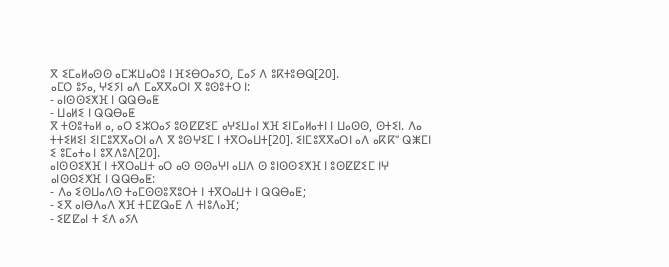ⴳ ⵉⵎⴰⵍⴰⵙⵙ ⴰⵎⵣⵡⴰⵔⵓ ⵏ ⴼⵉⴱⵔⴰⵢⵔ, ⵎⴰⵢ ⴷ ⵓⴽⵜⵓⴱⵕ[20].
ⴰⵎⵔ ⵓⵢⴰ, ⵖⵉⵢⵏ ⴰⴷ ⵎⴰⴳⴳⴰⵔⵏ ⴳ ⵓⵙⵓⵜⵔ ⵏ:
- ⴰⵏⵙⵙⵉⵅⴼ ⵏ ⵕⵕⴱⴰⵟ
- ⵡⴰⵍⵉ ⵏ ⵕⵕⴱⴰⵟ
ⴳ ⵜⵙⵓⵜⴰⵍ ⴰ, ⴰⵔ ⵉⵣⵔⴰⵢ ⵓⵙⵇⵇⵉⵎ ⴰⵖⵉⵡⴰⵏ ⵅⴼ ⵉⵏⵎⴰⵍⴰⵜⵏ ⵏ ⵡⴰⵙⵙ, ⵙⵜⵉⵏ. ⴷⴰ ⵜⵜⵉⵍⵉⵏ ⵉⵏⵎⵓⴳⴳⴰⵔⵏ ⴰⴷ ⴳ ⵓⵙⵖⵉⵎ ⵏ ⵜⴳⵔⴰⵡⵜ[20]. ⵉⵏⵎⵓⴳⴳⴰⵔⵏ ⴰⴷ ⴰⴽⴽⵯ ⵕⵥⵎⵏ ⵉ ⵓⵎⴰⵜⴰ ⵏ ⵓⴳⴷⵓⴷ[20].
ⴰⵏⵙⵙⵉⵅⴼ ⵏ ⵜⴳⵔⴰⵡⵜ ⴰⵔ ⴰⵙ ⵙⵙⴰⵖⵏ ⴰⵡⴷ ⵙ ⵓⵏⵙⵙⵉⵅⴼ ⵏ ⵓⵙⵇⵇⵉⵎ ⵏⵖ ⴰⵏⵙⵙⵉⵅⴼ ⵏ ⵕⵕⴱⴰⵟ:
- ⴷⴰ ⵉⵙⵡⴰⴷⵙ ⵜⴰⵎⵙⵙⵓⴳⵓⵔⵜ ⵏ ⵜⴳⵔⴰⵡⵜ ⵏ ⵕⵕⴱⴰⵟ;
- ⵉⴳ ⴰⵏⴱⴷⴰⴷ ⵅⴼ ⵜⵎⵇⵕⴰⴹ ⴷ ⵜⵏⵓⴷⴰⴼ;
- ⵉⵇⵇⴰⵏ ⵜ ⵉⴷ ⴰⵢⴷ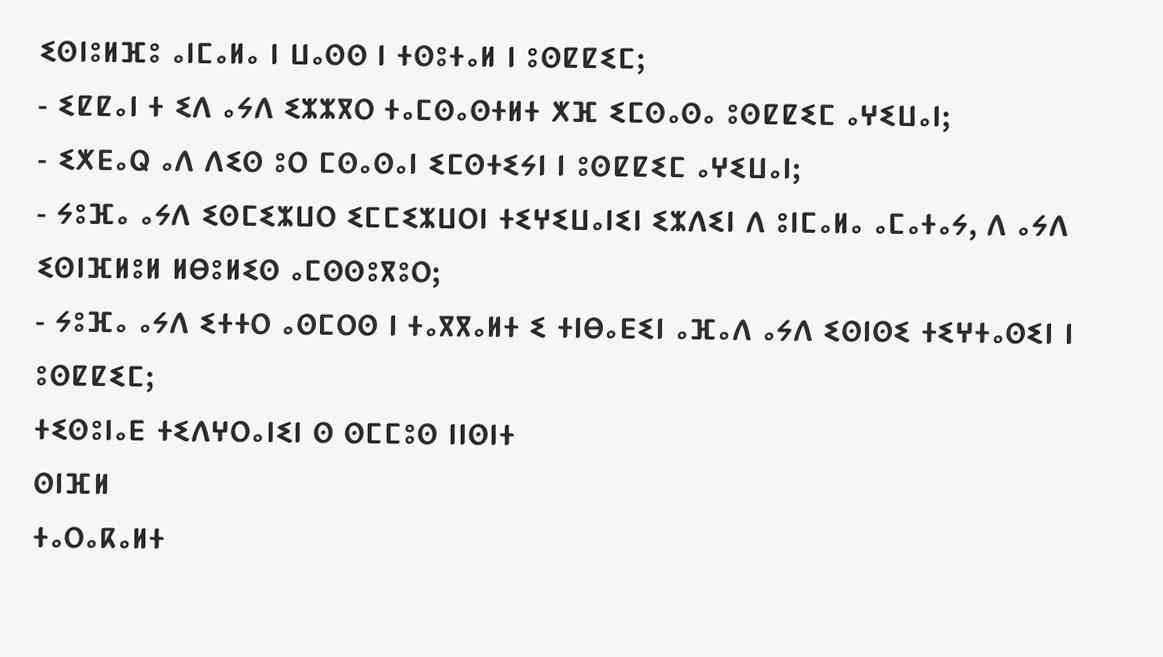ⵉⵙⵏⵓⵍⴼⵓ ⴰⵏⵎⴰⵍⴰ ⵏ ⵡⴰⵙⵙ ⵏ ⵜⵙⵓⵜⴰⵍ ⵏ ⵓⵙⵇⵇⵉⵎ;
- ⵉⵇⵇⴰⵏ ⵜ ⵉⴷ ⴰⵢⴷ ⵉⵣⵣⴳⵔ ⵜⴰⵎⵙⴰⵙⵜⵍⵜ ⵅⴼ ⵉⵎⵙⴰⵙⴰ ⵓⵙⵇⵇⵉⵎ ⴰⵖⵉⵡⴰⵏ;
- ⵉⵅⴹⴰⵕ ⴰⴷ ⴷⵉⵙ ⵓⵔ ⵎⵙⴰⵙⴰⵏ ⵉⵎⵙⵜⵉⵢⵏ ⵏ ⵓⵙⵇⵇⵉⵎ ⴰⵖⵉⵡⴰⵏ;
- ⵢⵓⴼⴰ ⴰⵢⴷ ⵉⵙⵎⵉⵣⵡⵔ ⵉⵎⵎⵉⵣⵡⵔⵏ ⵜⵉⵖⵉⵡⴰⵏⵉⵏ ⵉⵣⴷⵉⵏ ⴷ ⵓⵏⵎⴰⵍⴰ ⴰⵎⴰⵜⴰⵢ, ⴷ ⴰⵢⴷ ⵉⵙⵏⴼⵍⵓⵍ ⵍⴱⵓⵍⵉⵙ ⴰⵎⵙⵙⵓⴳⵓⵔ;
- ⵢⵓⴼⴰ ⴰⵢⴷ ⵉⵜⵜⵔ ⴰⵙⵎⵔⵙ ⵏ ⵜⴰⴳⴳⴰⵍⵜ ⵉ ⵜⵏⴱⴰⴹⵉⵏ ⴰⴼⴰⴷ ⴰⵢⴷ ⵉⵙⵏⵙⵉ ⵜⵉⵖⵜⴰⵙⵉⵏ ⵏ ⵓⵙⵇⵇⵉⵎ;
ⵜⵉⵙⵓⵏⴰⴹ ⵜⵉⴷⵖⵔⴰⵏⵉⵏ ⵙ ⵙⵎⵎⵓⵙ ⵏⵏⵙⵏⵜ
ⵙⵏⴼⵍ
ⵜⴰⵔⴰⴽⴰⵍⵜ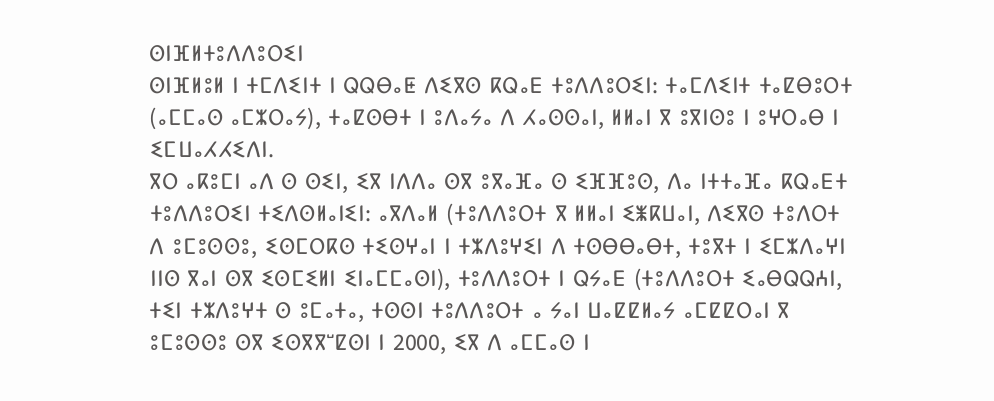ⵙⵏⴼⵍⵜⵓⴷⴷⵓⵔⵉⵏ
ⵙⵏⴼⵍⵓⵍ ⵏ ⵜⵎⴷⵉⵏⵜ ⵏ ⵕⵕⴱⴰⵟ ⴷⵉⴳⵙ ⴽⵕⴰⴹ ⵜⵓⴷⴷⵓⵔⵉⵏ: ⵜⴰⵎⴷⵉⵏⵜ ⵜⴰⵇⴱⵓⵔⵜ (ⴰⵎⵎⴰⵙ ⴰⵎⵣⵔⴰⵢ), ⵜⴰⵇⵙⴱⵜ ⵏ ⵓⴷⴰⵢⴰ ⴷ ⵃⴰⵙⵙⴰⵏ, ⵍⵍⴰⵏ ⴳ ⵓⴳⵏⵙⵓ ⵏ ⵓⵖⵔⴰⴱ ⵏ ⵉⵎⵡⴰⵃⵃⵉⴷⵏ.
ⴳⵔ ⴰⴽⵓⵎⵏ ⴰⴷ ⵙ ⵙⵉⵏ, ⵉⴳ ⵏⴷⴷⴰ ⵙⴳ ⵓⴳⴰⴼⴰ ⵙ ⵉⴼⴼⵓⵙ, ⴷⴰ ⵏⵜⵜⴰⴼⴰ ⴽⵕⴰⴹⵜ ⵜⵓⴷⴷⵓⵔⵉⵏ ⵜⵉⴷⵙⵍⴰⵏⵉⵏ: ⴰⴳⴷⴰⵍ (ⵜⵓⴷⴷⵓⵔⵜ ⴳ ⵍⵍⴰⵏ ⵉⵥⴽⵡⴰⵏ, ⴷⵉⴳⵙ ⵜⵓⴷⵔⵜ ⴷ ⵓⵎⵓⵙⵙⵓ, ⵉⵙⵎⵔⴽⵙ ⵜⵉⵙⵖⴰⵏ ⵏ ⵜⵣⴷⵓⵖⵉⵏ ⴷ ⵜⵙⴱⴱⴰⴱⵜ, ⵜⵓⴳⵜ ⵏ ⵉⵎⵣⴷⴰⵖⵏ ⵏⵏⵙ ⴳⴰⵏ ⵙⴳ ⵉⵙⵎⵉⵍⵏ ⵉⵏⴰⵎⵎⴰⵙⵏ), ⵜⵓⴷⴷⵓⵔⵜ ⵏ ⵕⵢⴰⴹ (ⵜⵓⴷⴷⵓⵔⵜ ⵉⴰⴱⵕⵕⵄⵏ, ⵜⵉⵏ ⵜⵣⴷⵓⵖⵜ ⵙ ⵓⵎⴰⵜⴰ, ⵜⵙⵙⵏ ⵜⵓⴷⴷⵓⵔⵜ ⴰ ⵢⴰⵏ ⵡⴰⵇⵇⵍⴰⵢ ⴰⵎⵇⵇⵔⴰⵏ ⴳ ⵓⵎⵓⵙⵙⵓ ⵙⴳ ⵉⵙⴳⴳⵯⵇⵙⵏ ⵏ 2000, ⵉⴳ ⴷ ⴰⵎⵎⴰⵙ ⵏ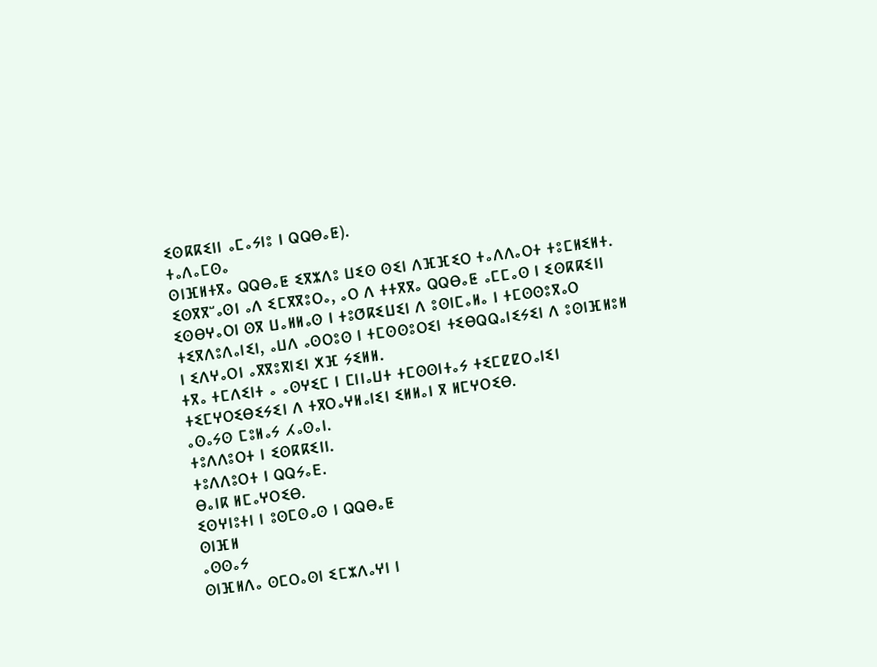ⵉⵙⴽⴽⵉⵏⵏ ⴰⵎⴰⵢⵏⵓ ⵏ ⵕⵕⴱⴰⵟ).
ⵜⴰⴷⴰⵎⵙⴰ
ⵙⵏⴼⵍⵜⴳⴰ ⵕⵕⴱⴰⵟ ⵉⴳⵣⴷⵓ ⵡⵉⵙ ⵙⵉⵏ ⴷⴼⴼⵉⵔ ⵜⴰⴷⴷⴰⵔⵜ ⵜⵓⵎⵍⵉⵍⵜ. ⵉⵙⴳⴳⵯⴰⵙⵏ ⴰⴷ ⵉⵎⴳⴳⵓⵔⴰ, ⴰⵔ ⴷ ⵜⵜⴳⴳⴰ ⵕⵕⴱⴰⵟ ⴰⵎⵎⴰⵙ ⵏ ⵉⵙⴽⴽⵉⵏⵏ ⵉⵙⴱⵖⴰⵔⵏ ⵙⴳ ⵡⴰⵍⵍⴰⵙ ⵏ ⵜⵓⵚⴽⵉⵡⵉⵏ ⴷ ⵓⵙⵏⵎⴰⵍⴰ ⵏ ⵜⵎⵙⵙⵓⴳⴰⵔ ⵜⵉⴳⴷⵓⴷⴰⵏⵉⵏ, ⴰⵡⴷ ⴰⵙⵔⵓⵙ ⵏ ⵜⵎⵙⵙⵓⵔⵉⵏ ⵜⵉⴱⵕⵕⴰⵏⵉⵢⵉⵏ ⴷ ⵓⵙⵏⴼⵍⵓⵍ ⵏ ⵉⴷⵖⴰⵔⵏ ⴰⴳⴳⵓⴳⵏⵉⵏ ⵅⴼ ⵢⵉⵍⵍ.
ⵜⴳⴰ ⵜⵎⴷⵉⵏⵜ ⴰ ⴰⵙⵖⵉⵎ ⵏ ⵎⵏⵏⴰⵡⵜ ⵜⵎⵙⵙⵏⵜⴰⵢ ⵜⵉⵎⵇⵇⵔⴰⵏⵉⵏ ⵜⵉⵎⵖⵔⵉⴱⵉⵢⵉⵏ ⴷ ⵜⴳⵔⴰⵖⵍⴰⵏⵉⵏ ⵉⵍⵍⴰⵏ ⴳ ⵍⵎⵖⵔⵉⴱ.
ⴰⵙⴰⵢⵙ ⵎⵓⵍⴰⵢ ⵃⴰⵙⴰⵏ.
ⵜⵓⴷⴷⵓⵔⵜ ⵏ ⵉⵙⴽⴽⵉⵏⵏ.
ⵜⵓⴷⴷⵓⵔⵜ ⵏ ⵕⵕⵢⴰⴹ.
ⴱⴰⵏⴽ ⵍⵎⴰⵖⵔⵉⴱ.
ⵉⵙⵖⵏⵓⵜⵏ ⵏ ⵓⵙⵎⵙⴰⵙ ⵏ ⵕⵕⴱⴰⵟ
ⵙⵏⴼⵍ
ⴰⵙⵙⴰⵢ
ⵙⵏⴼⵍⴷⴰ ⵙⵎⵔⴰⵙⵏ ⵉⵎⵣⴷⴰⵖⵏ ⵏ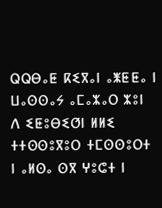ⵕⵕⴱⴰⵟ ⴽⵉⴳⴰⵏ ⴰⵥⵟⵟⴰ ⵏ ⵡⴰⵙⵙⴰⵢ ⴰⵎⴰⵣⴰⵔ ⵣⵓⵏ ⴷ ⵉⵟⵓⴱⵉⵚⵏ ⵍⵍⵉ ⵜⵜⵙⵙⵓⴳⵓⵔ ⵜⵎⵙⵙⵓⵔⵜ ⵏ ⴰⵍⵙⴰ ⵙⴳ ⵖⵓⵛⵜ ⵏ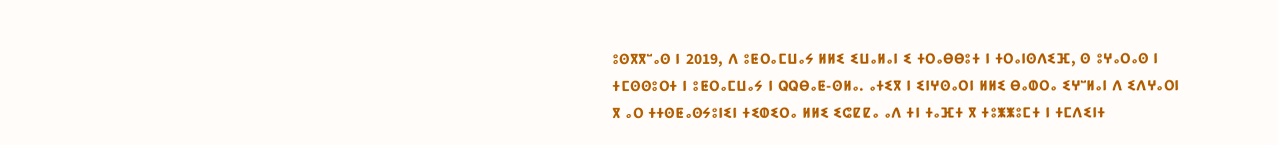ⵓⵙⴳⴳⵯⴰⵙ ⵏ 2019, ⴷ ⵓⵟⵔⴰⵎⵡⴰⵢ ⵍⵍⵉ ⵉⵡⴰⵍⴰⵏ ⵉ ⵜⵔⴰⴱⴱⵓⵜ ⵏ ⵜⵔⴰⵏⵙⴷⵉⴼ, ⵙ ⵓⵖⴰⵔⴰⵙ ⵏ ⵜⵎⵙⵙⵓⵔⵜ ⵏ ⵓⵟⵔⴰⵎⵡⴰⵢ ⵏ ⵕⵕⴱⴰⵟ-ⵙⵍⴰ. ⴰⵜⵉⴳ ⵏ ⵉⵏⵖⵙⴰⵔⵏ ⵍⵍⵉ ⴱⴰⵀⵔⴰ ⵉⵖⵯⵍⴰⵏ ⴷ ⵉⴷⵖⴰⵔⵏ ⴳ ⴰⵔ ⵜⵜⵙⵟⴰⵙⵢⵓⵏⵉⵏ ⵜⵉⵀⵉⵔⴰ ⵍⵍⵉ ⵉⵛⵇⵇⴰ ⴰⴷ ⵜⵏ ⵜⴰⴼⵜ ⴳ ⵜⵓⵥⵥⵓⵎⵜ ⵏ ⵜⵎⴷⵉⵏⵜ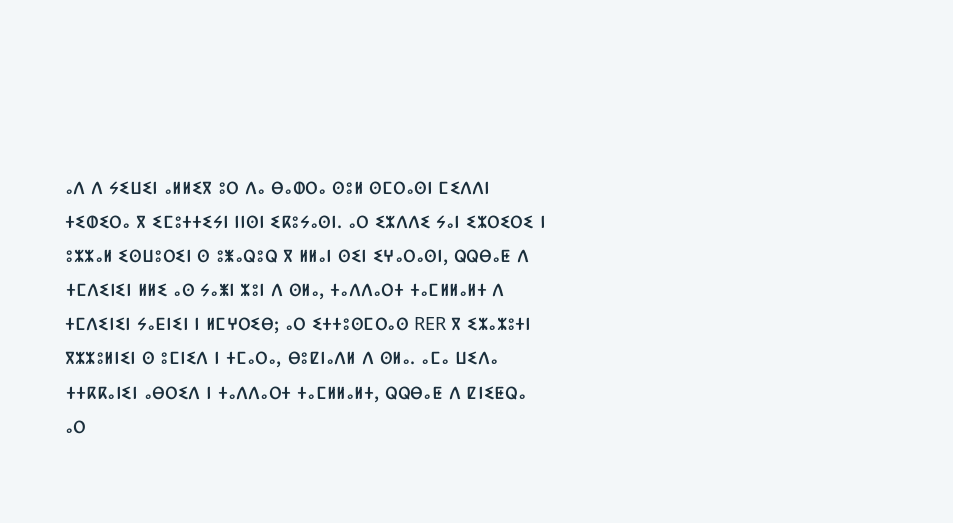ⴰⴷ ⴷ ⵢⵉⵡⵉⵏ ⴰⵍⵍⵉⴳ ⵓⵔ ⴷⴰ ⴱⴰⵀⵔⴰ ⵙⵓⵍ ⵙⵎⵔⴰⵙⵏ ⵎⵉⴷⴷⵏ ⵜⵉⵀⵉⵔⴰ ⴳ ⵉⵎⵓⵜⵜⵉⵢⵏ ⵏⵏⵙⵏ ⵉⴽⵓⵢⴰⵙⵏ. ⴰⵔ ⵉⵣⴷⴷⵉ ⵢⴰⵏ ⵉⵣⵔⵉⵔⵉ ⵏ ⵓⵣⵣⴰⵍ ⵉⵙⵡⵓⵔⵉⵏ ⵙ ⵓⵥⴰⵕⵓⵕ ⴳ ⵍⵍⴰⵏ ⵙⵉⵏ ⵉⵖⴰⵔⴰⵙⵏ, ⵕⵕⴱⴰⵟ ⴷ ⵜⵎⴷⵉⵏⵉⵏ ⵍⵍⵉ ⴰⵙ ⵢⴰⵥⵏ ⵣⵓⵏ ⴷ ⵙⵍⴰ, ⵜⴰⴷⴷⴰⵔⵜ ⵜⴰⵎⵍⵍⴰⵍⵜ ⴷ ⵜⵎⴷⵉⵏⵉⵏ ⵢⴰⴹⵏⵉⵏ ⵏ ⵍⵎⵖⵔⵉⴱ; ⴰⵔ ⵉⵜⵜⵓⵙⵎⵔⴰⵙ RER ⴳ ⵉⵣⴰⵣⵓⵜⵏ ⴳⵣⵣⵓⵍⵏⵉⵏ ⵙ ⵓⵎⵏⵉⴷ ⵏ ⵜⵎⴰⵔⴰ, ⴱⵓⵇⵏⴰⴷⵍ ⴷ ⵙⵍⴰ. ⴰⵎⴰ ⵡⵉⴷⴰ ⵜⵜⴽⴽⴰⵏⵉⵏ ⴰⴱⵔⵉⴷ ⵏ ⵜⴰⴷⴷⴰⵔⵜ ⵜⴰⵎⵍⵍⴰⵍⵜ, ⵕⵕⴱⴰⵟ ⴷ ⵇⵏⵉⵟⵕⴰ ⴰⵔ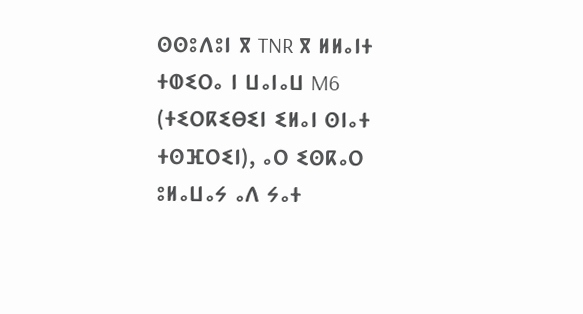ⵙⵙⵓⴷⵓⵏ ⴳ TNR ⴳ ⵍⵍⴰⵏⵜ ⵜⵀⵉⵔⴰ ⵏ ⵡⴰⵏⴰⵡ M6 (ⵜⵉⵔⴽⵉⴱⵉⵏ ⵉⵍⴰⵏ ⵙⵏⴰⵜ ⵜⵙⴼⵔⵉⵏ), ⴰⵔ ⵉⵙⴽⴰⵔ ⵓⵍⴰⵡⴰⵢ ⴰⴷ ⵢⴰⵜ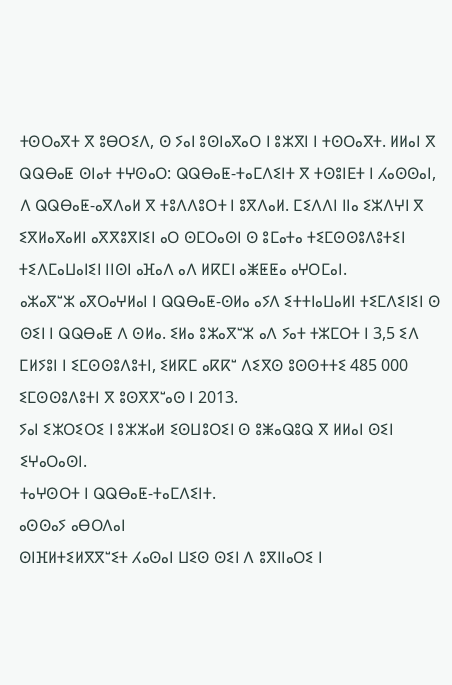ⵜⵙⵔⴰⴳⵜ ⴳ ⵓⴱⵔⵉⴷ, ⵙ ⵢⴰⵏ ⵓⵙⵏⴰⴳⴰⵔ ⵏ ⵓⵣⴳⵏ ⵏ ⵜⵙⵔⴰⴳⵜ. ⵍⵍⴰⵏ ⴳ ⵕⵕⴱⴰⵟ ⵙⵏⴰⵜ ⵜⵖⵙⴰⵔ: ⵕⵕⴱⴰⵟ-ⵜⴰⵎⴷⵉⵏⵜ ⴳ ⵜⵙⵓⵏⴹⵜ ⵏ ⵃⴰⵙⵙⴰⵏ, ⴷ ⵕⵕⴱⴰⵟ-ⴰⴳⴷⴰⵍ ⴳ ⵜⵓⴷⴷⵓⵔⵜ ⵏ ⵓⴳⴷⴰⵍ. ⵎⵉⴷⴷⵏ ⵏⵏⴰ ⵉⵣⴷⵖⵏ ⴳ ⵉⴳⵍⴰⴳⴰⵍⵏ ⴰⴳⴳⵓⴳⵏⵉⵏ ⴰⵔ ⵙⵎⵔⴰⵙⵏ ⵙ ⵓⵎⴰⵜⴰ ⵜⵉⵎⵙⵙⵓⴷⵓⵜⵉⵏ ⵜⵉⴷⵎⴰⵡⴰⵏⵉⵏ ⵏⵏⵙⵏ ⴰⴼⴰⴷ ⴰⴷ ⵍⴽⵎⵏ ⴰⵥⵟⵟⴰ ⴰⵖⵔⵎⴰⵏ.
ⴰⵣⴰⴳⵯⵣ ⴰⴳⵔⴰⵖⵍⴰⵏ ⵏ ⵕⵕⴱⴰⵟ-ⵙⵍⴰ ⴰⵢⴷ ⵉⵜⵜⵏⴰⵡⴰⵍⵏ ⵜⵉⵎⴷⵉⵏⵉⵏ ⵙ ⵙⵉⵏ ⵏ ⵕⵕⴱⴰⵟ ⴷ ⵙⵍⴰ. ⵉⵍⴰ ⵓⵣⴰⴳⵯⵣ ⴰⴷ ⵢⴰⵜ ⵜⵣⵎⵔⵜ ⵏ 3,5 ⵉⴷ ⵎⵍⵢⵓⵏ ⵏ ⵉⵎⵙⵙⵓⴷⵓⵜⵏ, ⵉⵍⴽⵎ ⴰⴽⴽⵯ ⴷⵉⴳⵙ ⵓⵙⵙⵜⵜⵉ 485 000 ⵉⵎⵙⵙⵓⴷⵓⵜⵏ ⴳ ⵓⵙⴳⴳⵯⴰⵙ ⵏ 2013.
ⵢⴰⵏ ⵉⵣⵔⵉⵔⵉ ⵏ ⵓⵣⵣⴰⵍ ⵉⵙⵡⵓⵔⵉⵏ ⵙ ⵓⵥⴰⵕⵓⵕ ⴳ ⵍⵍⴰⵏ ⵙⵉⵏ ⵉⵖⴰⵔⴰⵙⵏ.
ⵜⴰⵖⵙⵔⵜ ⵏ ⵕⵕⴱⴰⵟ-ⵜⴰⵎⴷⵉⵏⵜ.
ⴰⵙⵙⴰⵢ ⴰⴱⵔⴷⴰⵏ
ⵙⵏⴼⵍⵜⵉⵍⴳⴳⵯⵉⵜ ⵃⴰⵙⴰⵏ ⵡⵉⵙ ⵙⵉⵏ ⴷ ⵓⴳⵏⵏⴰⵔⵉ ⵏ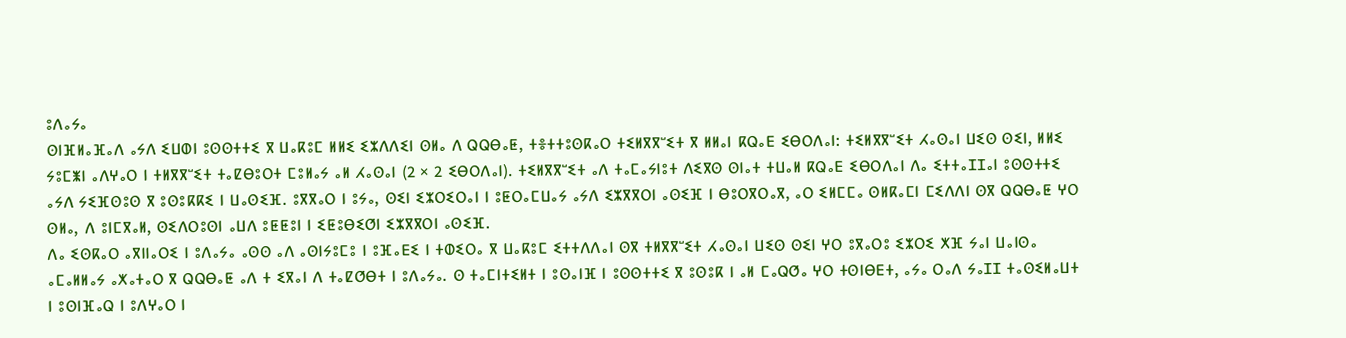ⵓⴷⴰⵢⴰ
ⵙⵏⴼⵍⴰⴼⴰⴷ ⴰⵢⴷ ⵉⵡⵀⵏ ⵓⵙⵙⵜⵜⵉ ⴳ ⵡⴰⴽⵓⵎ ⵍⵍⵉ ⵉⵣⴷⴷⵉⵏ ⵙⵍⴰ ⴷ ⵕⵕⴱⴰⵟ, ⵜⴻⵜⵜⵓⵙⴽⴰⵔ ⵜⵉⵍⴳⴳⵯⵉⵜ ⴳ ⵍⵍⴰⵏ ⴽⵕⴰⴹ ⵉⴱⵔⴷⴰⵏ: ⵜⵉⵍⴳⴳⵯⵉⵜ ⵃⴰⵙⴰⵏ ⵡⵉⵙ ⵙⵉⵏ, ⵍⵍⵉ ⵢⵓⵎⵥⵏ ⴰⴷⵖⴰⵔ ⵏ ⵜⵍⴳⴳⵯⵉⵜ ⵜⴰⵇⴱⵓⵔⵜ ⵎⵓⵍⴰⵢ ⴰⵍ ⵃⴰⵙⴰⵏ (2 × 2 ⵉⴱⵔⴷⴰⵏ). ⵜⵉⵍⴳⴳⵯⵉⵜ ⴰⴷ ⵜⴰⵎⴰⵢⵏⵓⵜ ⴷⵉⴳⵙ ⵙⵏⴰⵜ ⵜⵡⴰⵍ ⴽⵕⴰⴹ ⵉⴱⵔⴷⴰⵏ ⴷⴰ ⵉⵜⵜⴰⵊⵊⴰⵏ ⵓⵙⵙⵜⵜⵉ ⴰⵢⴷ ⵢⵉⴼⵙⵓⵙ ⴳ ⵓⵙⵓⴽⴽⵉ ⵏ ⵡⴰⵙⵉⴼ. ⵓⴳⴳⴰⵔ ⵏ ⵓⵢⴰ, ⵙⵉⵏ ⵉⵣⵔⵉⵔⴰⵏ ⵏ ⵓⵟⵔⴰⵎⵡⴰⵢ ⴰⵢⴷ ⵉⵣⴳⴳⵔⵏ ⴰⵙⵉⴼ ⵏ ⴱⵓⵔⴳⵔⴰⴳ, ⴰⵔ ⵉⵍⵎⵎⴰ ⵙⵍⴽⴰⵎⵏ ⵎⵉⴷⴷⵏ ⵙⴳ ⵕⵕⴱⴰⵟ ⵖⵔ ⵙⵍⴰ, ⴷ ⵓⵏⵎⴳⴰⵍ, ⵙⵉⴷⵔⵓⵙⵏ ⴰⵡⴷ ⵓⵟⵟⵓⵏ ⵏ ⵉⵟⵓⴱⵉⵚⵏ ⵉⵣⴳⴳⵔⵏ ⴰⵙⵉⴼ.
ⴷⴰ ⵉⵙⴽⴰⵔ ⴰⴳⵏⵏⴰⵔⵉ ⵏ ⵓⴷⴰⵢⴰ ⴰⵙⵙ ⴰⴷ ⴰⵙⵏⵢⵓⵎⵓ ⵏ ⵓⴼⴰⴹⵉ ⵏ ⵜⵀⵉⵔⴰ ⴳ ⵡⴰⴽⵓⵎ ⵉⵜⵜⴷⴷⴰⵏ ⵙⴳ ⵜⵍⴳⴳⵯⵉⵜ ⵃⴰⵙⴰⵏ ⵡⵉⵙ ⵙⵉⵏ ⵖⵔ ⵓⴳⴰⵔⵓ ⵉⵣⵔⵉ ⵅⴼ ⵢⴰⵏ ⵡⴰⵏⵙⴰ ⴰⵎⴰⵍⵍⴰⵢ ⴰⵅⴰⵜⴰⵔ ⴳ ⵕⵕⴱⴰⵟ ⴰⴷ ⵜ ⵉⴳⴰⵏ ⴷ ⵜⴰⵇⵚⴱⵜ ⵏ ⵓⴷⴰⵢⴰ. ⵙ ⵜⴰⵎⵏⵜⵉⵍⵜ ⵏ ⵓⵙⴰⵏⴼ ⵏ ⵓⵙⵙⵜⵜⵉ ⴳ ⵓⵙⵓⴽ ⵏ ⴰⵍ ⵎⴰⵕⵚⴰ ⵖⵔ ⵜⵙⵏⴱⴹⵜ, ⴰⵢⴰ ⵔⴰⴷ ⵢⴰⵊⵊ ⵜⴰⵙⵉⵍⴰⵡⵜ ⵏ ⵓⵙⵏⴼⴰⵕ ⵏ ⵓⴷⵖⴰⵔ ⵏ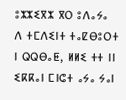ⵓⵣⵣⵉⴳⵣ ⴳⵔ ⵓⴷⴰⵢⴰ ⴷ ⵜⵎⴷⵉⵏⵜ ⵜⴰⵇⴱⵓⵔⵜ ⵏ ⵕⵕⴱⴰⵟ, ⵍⵍⵉ ⵜⵜ ⵏⵏ ⵉⴽⴽⴰⵏ ⵎⵏⵛⵜ ⴰⵢⴰ ⵢⴰⵏ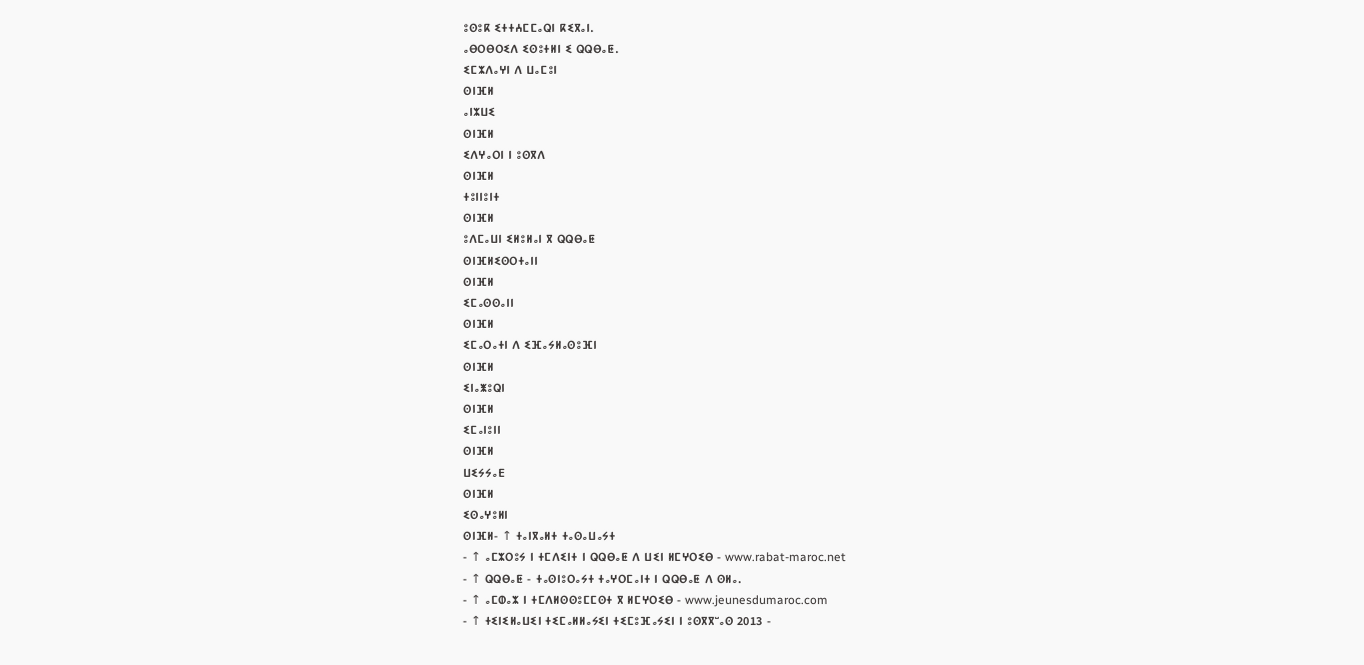ⵓⵙⵓⴽ ⵉⵜⵜⵄⵎⵎⴰⵕⵏ ⴽⵉⴳⴰⵏ.
ⴰⴱⵔⴱⵔⵉⴷ ⵉⵙⵓⵜⵍⵏ ⵉ ⵕⵕⴱⴰⵟ.
ⵉⵎⵣⴷⴰⵖⵏ ⴷ ⵡⴰⵎⵓⵏ
ⵙⵏⴼⵍ
ⴰⵏⵣⵡⵉ
ⵙⵏⴼⵍ
ⵉⴷⵖⴰⵔⵏ ⵏ ⵓⵙⴳⴷ
ⵙⵏⴼⵍ
ⵜⵓⵏⵏⵓⵏⵜ
ⵙⵏⴼⵍ
ⵓⴷⵎⴰⵡⵏ ⵉⵍⵓⵍⴰⵏ ⴳ ⵕⵕⴱⴰⵟ
ⵙⵏⴼⵍⵉⵙⵔⵜⴰⵏⵏ
ⵙⵏⴼⵍ
ⵉⵎⴰⵙⵙⴰⵏⵏ
ⵙⵏⴼⵍ
ⵉⵎⴰⵔⴰⵜⵏ ⴷ ⵉⴼⴰⵢⵍⴰⵙⵓⴼⵏ
ⵙⵏⴼⵍ
ⵉⵏⴰⵥⵓⵕⵏ
ⵙⵏⴼⵍ
ⵉⵎⴰⵏⵓⵏⵏ
ⵙⵏⴼⵍ
ⵡⵉⵢⵢⴰⴹ
ⵙⵏⴼⵍ
ⵉⵙⴰⵖⵓⵍⵏ
ⵙⵏⴼⵍ- ↑ ⵜⴰⵏⴳⴰⵍⵜ ⵜⴰⵙⴰⵡⴰⵢⵜ
- ↑ ⴰⵎⵣⵔⵓⵢ ⵏ ⵜⵎⴷⵉⵏⵜ ⵏ ⵕⵕⴱⴰⵟ ⴷ ⵡⵉⵏ ⵍⵎⵖⵔⵉⴱ - www.rabat-maroc.net
- ↑ ⵕⵕⴱⴰⵟ - ⵜⴰⵙⵏⵓⵔⴰⵢⵜ ⵜⴰⵖⵔⵎⴰⵏⵜ ⵏ ⵕⵕⴱⴰⵟ ⴷ ⵙⵍⴰ.
- ↑ ⴰⵎⵀⴰⵣ ⵏ ⵜⵎⴷⵍⵙⵙⵓⵎⵎⵙⵜ ⴳ ⵍⵎⵖⵔⵉⴱ - www.jeunesdumaroc.com
- ↑ ⵜⵉⵏⵉⵍⴰⵡⵉⵏ ⵜⵉⵎⴰⵍⵍⴰⵢⵉⵏ ⵜⵉⵎⵓⴼⴰⵢⵉⵏ ⵏ ⵓⵙⴳⴳⵯⴰⵙ 2013 -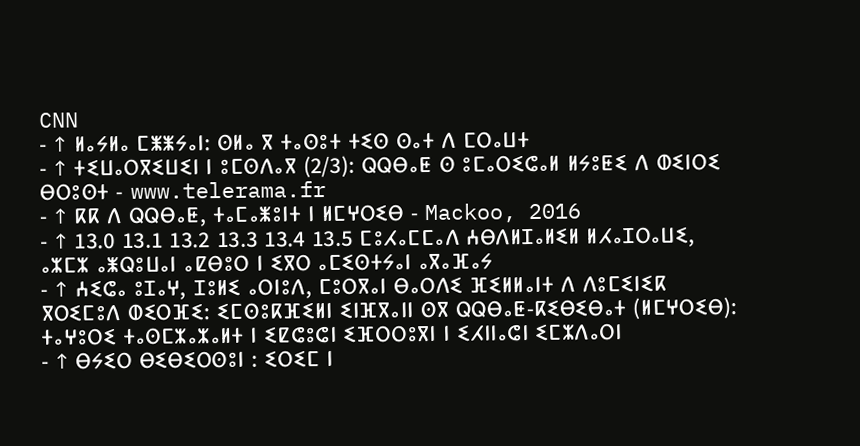CNN
- ↑ ⵍⴰⵢⵍⴰ ⵎⵥⵥⵢⴰⵏ: ⵙⵍⴰ ⴳ ⵜⴰⵙⵓⵜ ⵜⵉⵙ ⵙⴰⵜ ⴷ ⵎⵔⴰⵡⵜ
- ↑ ⵜⵉⵡⴰⵔⴳⵉⵡⵉⵏ ⵏ ⵓⵎⵙⴷⴰⴳ (2/3): ⵕⵕⴱⴰⵟ ⵙ ⵓⵎⴰⵔⵉⵛⴰⵍ ⵍⵢⵓⵟⵉ ⴷ ⵀⵉⵏⵔⵉ ⴱⵔⵓⵙⵜ - www.telerama.fr
- ↑ ⴽⴽ ⴷ ⵕⵕⴱⴰⵟ, ⵜⴰⵎⴰⵥⵓⵏⵜ ⵏ ⵍⵎⵖⵔⵉⴱ - Mackoo, 2016
- ↑ 13.0 13.1 13.2 13.3 13.4 13.5 ⵎⵓⵃⴰⵎⵎⴰⴷ ⵄⴱⴷⵍⵊⴰⵍⵉⵍ ⵍⵃⴰⵊⵔⴰⵡⵉ, ⴰⵣⵎⵣ ⴰⵥⵕⵓⵡⴰⵏ ⴰⵇⴱⵓⵔ ⵏ ⵉⴳⵔ ⴰⵎⵉⵙⵜⵢⴰⵏ ⴰⴳⴰⴼⴰⵢ
- ↑ ⵄⵉⵛⴰ ⵓⵊⴰⵖ, ⵊⵓⵍⵉ ⴰⵔⵏⵓⴷ, ⵎⵓⵔⴳⴰⵏ ⴱⴰⵔⴷⵉ ⴼⵉⵍⵍⴰⵏⵜ ⴷ ⴷⵓⵎⵉⵏⵉⴽ ⴳⵔⵉⵎⵓⴷ ⵀⵉⵔⴼⵉ: ⵉⵎⵙⵓⴽⴼⵉⵍⵏ ⵉⵏⴼⴳⴰⵏⵏ ⵙⴳ ⵕⵕⴱⴰⵟ-ⴽⵉⴱⵉⴱⴰⵜ (ⵍⵎⵖⵔⵉⴱ): ⵜⴰⵖⵓⵔⵉ ⵜⴰⵙⵎⵣⴰⵣⴰⵍⵜ ⵏ ⵉⵇⵛⵓⵛⵏ ⵉⴼⵔⵔⵓⴳⵏ ⵏ ⵉⵃⵏⵏⴰⵛⵏ ⵉⵎⵣⴷⴰⵔⵏ
- ↑ ⴱⵢⵉⵔ ⴱⵉⴱⵉⵔⵙⵓⵏ : ⵉⵔⵉⵎ ⵏ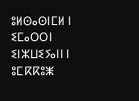ⵓⵍⵙⴰⵙⵏⵎⵍ ⵏ ⵉⵎⴰⵔⵔⵏ ⵉⵏⵣⵡⵉⵢⴰⵏⵏ ⵏ ⵓⵎⴽⴽⵓⵥ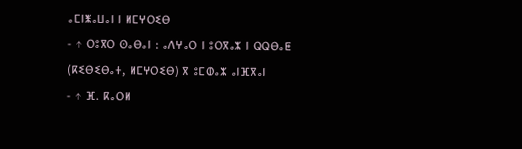ⴰⵎⵏⵥⴰⵡⴰⵏ ⵏ ⵍⵎⵖⵔⵉⴱ
- ↑ ⵔⵓⴳⵔ ⵙⴰⴱⴰⵏ : ⴰⴷⵖⴰⵔ ⵏ ⵓⵔⴳⴰⵣ ⵏ ⵕⵕⴱⴰⵟ (ⴽⵉⴱⵉⴱⴰⵜ, ⵍⵎⵖⵔⵉⴱ) ⴳ ⵓⵎⵀⴰⵣ ⴰⵏⴼⴳⴰⵏ
- ↑ ⴼ. ⴽⴰⵔⵍ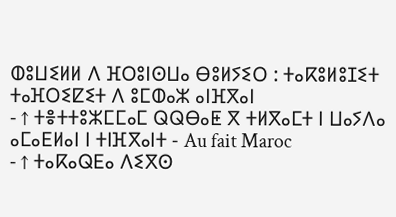ⵀⵓⵡⵉⵍⵍ ⴷ ⴼⵔⵓⵏⵙⵡⴰ ⴱⵓⵍⵢⵉⵔ : ⵜⴰⴽⵓⵍⵓⵊⵉⵜ ⵜⴰⴼⵔⵉⵇⵉⵜ ⴷ ⵓⵎⵀⴰⵣ ⴰⵏⴼⴳⴰⵏ
- ↑ ⵜⴻⵜⵜⵓⵣⵎⵎⴰⵎ ⵕⵕⴱⴰⵟ ⴳ ⵜⵍⴳⴰⵎⵜ ⵏ ⵡⴰⵢⴷⴰ ⴰⵎⴰⴹⵍⴰⵏ ⵏ ⵜⵏⴼⴳⴰⵏⵜ - Au fait Maroc
- ↑ ⵜⴰⴽⴰⵕⴹⴰ ⴷⵉⴳⵙ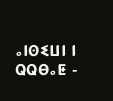ⴰⵏⵙⵉⵡⵏ ⵏ ⵕⵕⴱⴰⵟ -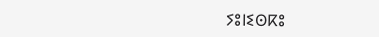ⵢⵓⵏⵉⵙⴽⵓ